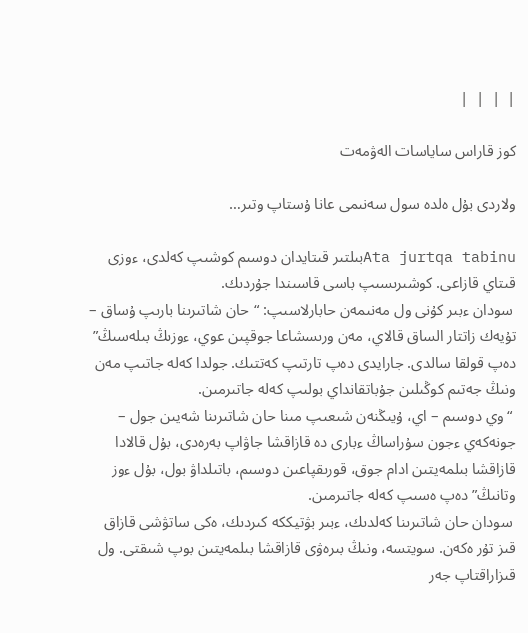|  |  |  |

كوز قاراس ساياسات الەۋمەت

ولاردى بۇل ەلدە سول سەنىمى عانا ۇستاپ وتىر…

Ata jurtqa tabinuبىلتىر قىتايدان دوسىم كوشىپ كەلدى، ءوزى قىتاي قازاعى. كوشىرىسىپ باسى قاسىندا جۇردىك.
 سودان ءبىر كۇنى ول مەنىمەن حابارلاسىپ: “حان شاتىرىنا بارىپ ۇساق – تۇيەك زاتتار الساق قالاي، مەن ورىسشاعا جوقپىن عوي، ءوزىڭ بىلەسىڭ” دەپ قولقا سالدى. جارايدى دەپ تارتىپ كەتتىك. جولدا كەلە جاتىپ مەن ونىڭ جەتىم كوڭىلىن جۇباتقانداي بولىپ كەلە جاتىرمىن.
 “وي دوسىم – اي، ۇيىڭنەن شىعىپ مىنا حان شاتىرىنا شەيىن جول – جونەكەي ءجون سۇراساڭ ءبارى دە قازاقشا جاۋاپ بەرەدى، بۇل قالادا قازاقشا بىلمەيتىن ادام جوق، قورىقپاعىن دوسىم، باتىلداۋ بول، بۇل ءوز وتانىڭ” دەپ ەسىپ كەلە جاتىرمىن.
 سودان حان شاتىرىنا كەلدىك، ءبىر بۋتيككە كىردىك، ەكى ساتۋشى قازاق قىز تۇر ەكەن. سويتسە، ونىڭ بىرەۋى قازاقشا بىلمەيتىن بوپ شىقتى. ول قىزاراقتاپ جەر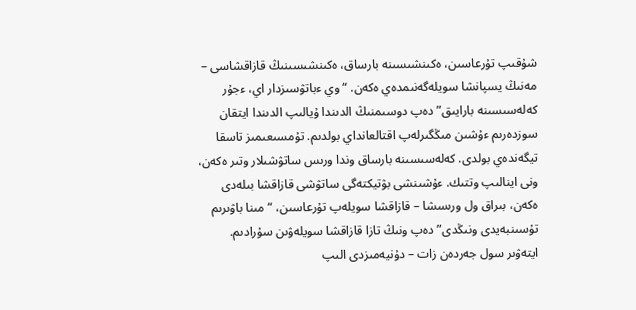شۇقىپ تۇرعاسىن، ەكىنشىسىنە بارساق، ەكىنشىسىنىڭ قازاقشاسى – مەنىڭ يسپانشا سويلەگەنىمدەي ەكەن. “وي ءباتۋسىزدار اي، ءجۇر كەلەسىسىنە بارايىق” دەپ دوسىمنىڭ الدىندا ۇيالىپ الدىندا ايتقان سوزدەرىم ءۇشىن مىڭگىرلەپ اقتالعانداي بولدىم. تۇمسىعىمىز تاسقا تيگەندەي بولدى. كەلەسىسىنە بارساق وندا ورىس ساتۋشىلار وتىر ەكەن، ونى اينالىپ وتتىك. ءۇشىنشى بۋتيكتەگى ساتۋشى قازاقشا بىلەدى ەكەن، بىراق ول ورىسشا – قازاقشا سويلەپ تۇرعاسىن، “مىنا باۋىرىم تۇسىنبەيدى ونىڭدى” دەپ ونىڭ تازا قازاقشا سويلەۋىن سۇرادىم. ايتەۋىر سول جەردەن زات – دۇنيەمىزدى الىپ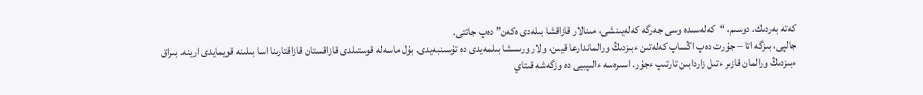كەتە بەردىك. دوسىم، “كەلەسىدە وسى جەرگە كەلەيىنشى، مىنالار قازاقشا بىلەدى ەكەن” دەپ جاتتى.
جالپى، بىزگە اتا – جۇرت دەپ اڭساپ كەلەتىن ءبىزدىڭ ورالماندارعا قيىن، ولار ورىسشا بىلمەيدى دە تۇسىنبەيدى. بۇل ماسەلە قوستىلدى قازاقستان قازاقتارىنا اسا بىلىنە قويمايدى ارينە. بىراق ءبىزدىڭ ورالمان قازىر ءتىل زاردابىن تارتىپ ءجۇر. اسىرەسە ءالىپبيى دە وزگەشە قىتاي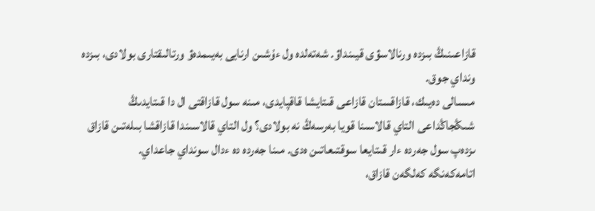قازاعىنىڭ بىزدە ورنالاسۋى قيىنداۋ. شەتەلدە ول ءۇشىن ارنايى بەيىمدەۋ ورتالىقتارى بولادى، بىزدە ونداي جوق.
مىسالى دەيىك، قازاقستان قازاعى قىتايشا قاقپايدى، مىنە سول قازاقتى ال دا قىتايدىڭ شىڭجاڭداعى التاي قالاسىنا قويا بەرسەڭ نە بولادى؟ ول التاي قالاسىندا قازاقشا بىلەتىن قازاق ىزدەپ سول جەردە ءار قىتايعا سوقتىعاتىن ەدى. مىنا جەردە دە ءدال سونداي جاعداي.
اتامەكەنگە كەلگەن قازاق،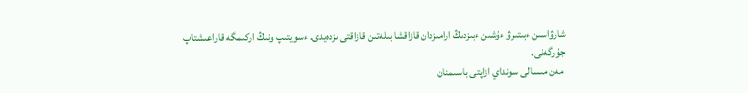شارۋاسىن ءبىتىرۋ ءۇشىن ءبىزدىڭ ارامىزدان قازاقشا بىلەتىن قازاقتى ىزدەيدى. ءسويتىپ ونىڭ اركىمگە قاراعىشتاپ جۇرگەنى.
 مەن مىسالى سونداي ازاپتى باسىمنان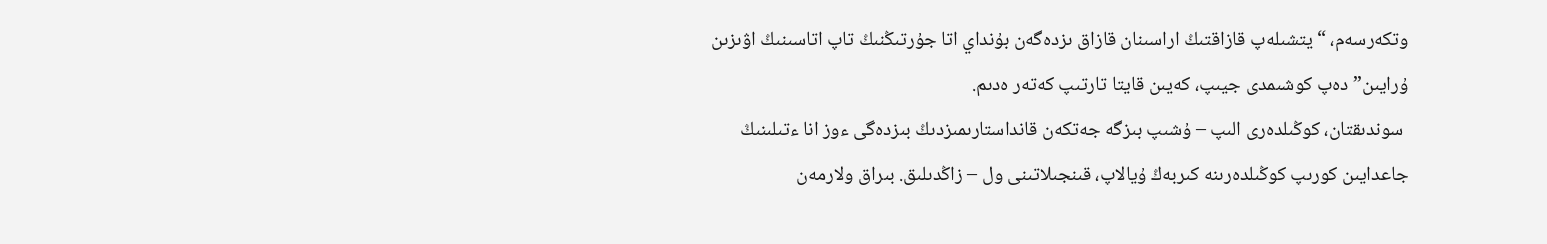وتكەرسەم، “يتشىلەپ قازاقتىڭ اراسىنان قازاق ىزدەگەن بۇنداي اتا جۇرتىڭنىڭ تاپ اتاسىنىڭ اۋىزىن ۇرايىن” دەپ كوشىمدى جيىپ، كەيىن قايتا تارتىپ كەتەر ەدىم.
 سوندىقتان، كوڭىلدەرى الىپ – ۇشىپ بىزگە جەتكەن قانداستارىمىزدىڭ بىزدەگى ءوز انا ءتىلىنىڭ جاعدايىن كورىپ كوڭىلدەرىنە كىربەڭ ۇيالاپ، قىنجىلاتىنى ول – زاڭدىلىق. بىراق ولارمەن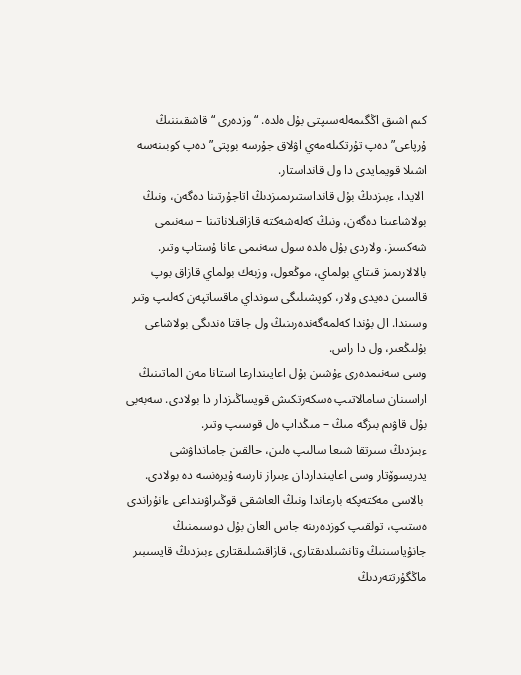كىم اشىق اڭگىمەلەسىپتى بۇل ەلدە. “وزدەرى “قاشقىننىڭ ۇرپاعى” دەپ تۇرتكىلەمەي اۋلاق جۇرسە بوپتى” دەپ كوبىنەسە اشىلا قويمايدى دا ول قانداستار.
 الايدا، ءبىزدىڭ بۇل قانداستىرىمىزدىڭ اتاجۇرتىنا دەگەن، ونىڭ بولاشاعىنا دەگەن، ونىڭ كەلەشەكتە قازاقىلاناتىنا – سەنىمى شەكسىز. ولاردى بۇل ەلدە سول سەنىمى عانا ۇستاپ وتىر. بالالارىمىز قىتاي بولماي، موڭعول، وزبەك بولماي قازاق بوپ قالسىن دەيدى ولار، كوپشىلىگى سونداي ماقساتپەن كەلىپ وتىر وسىندا. ال بۇندا كەلمەگەندەرىنىڭ ول جاقتا ەندىگى بولاشاعى بۇلىڭعىر، ول دا راس.
وسى سەنىمدەرى ءۇشىن بۇل اعايىندارعا استانا مەن الماتىنىڭ اراسىنان سامالاتىپ ەسكەرتكىش قويساڭىزدار دا بولادى. سەبەبى بۇل قاۋىم بىزگە مىڭ – مىڭداپ ەل قوسىپ وتىر.
ءبىزدىڭ سىرتقا شىعا سالىپ ەلىن، حالقىن جامانداۋشى يدريسوۆتار وسى اعايىنداردان ءبىراز نارسە ۇيرەنسە دە بولادى.
 بالاسى مەكتەپكە بارعاندا ونىڭ العاشقى قوڭىراۋىنداعى ءانۇراندى ەستىپ، تولقىپ كوزدەرىنە جاس العان بۇل دوسىمنىڭ جانۇياسىنىڭ وتانشىلدىقتارى، قازاقشىلىقتارى ءبىزدىڭ قايسىبىر ماڭگۇرتتەردىڭ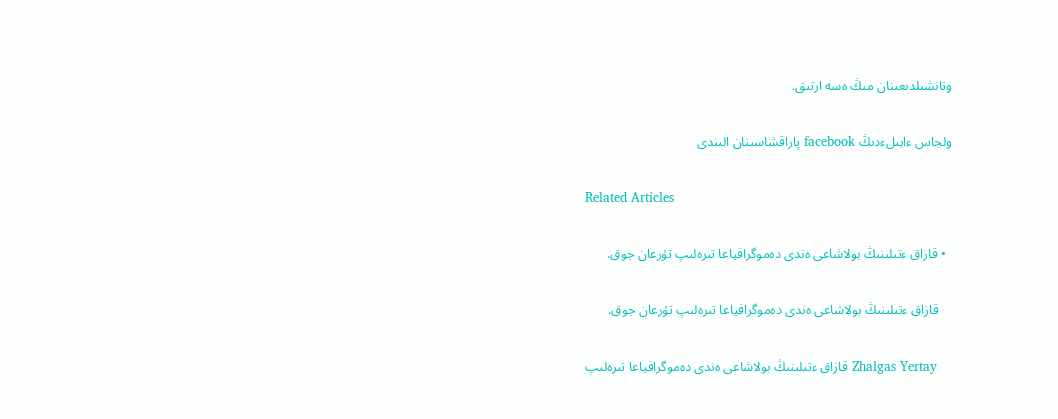وتانشىلدىعىنان مىڭ ەسە ارتىق.

ولجاس ءابىلءدىڭ facebook پاراقشاسىنان الىندى

Related Articles

  • قازاق ءتىلىنىڭ بولاشاعى ەندى دەموگرافياعا تىرەلىپ تۇرعان جوق.

    قازاق ءتىلىنىڭ بولاشاعى ەندى دەموگرافياعا تىرەلىپ تۇرعان جوق.

    Zhalgas Yertay قازاق ءتىلىنىڭ بولاشاعى ەندى دەموگرافياعا تىرەلىپ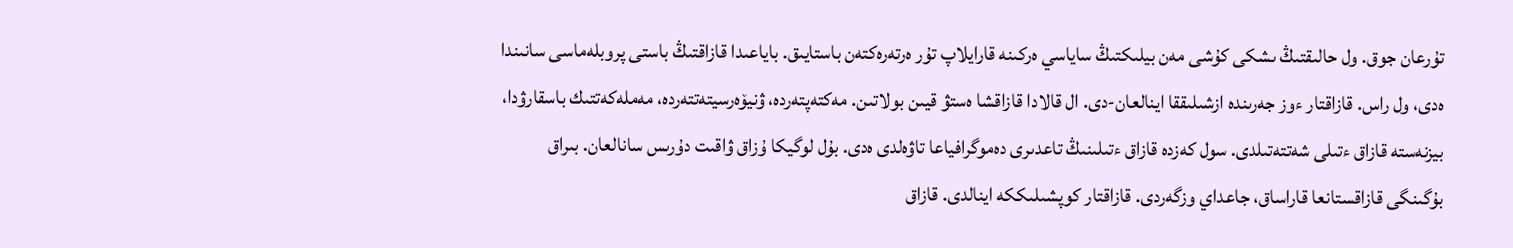تۇرعان جوق. ول حالىقتىڭ ىشكى كۇشى مەن بيلىكتىڭ ساياسي ەركىنە قارايلاپ تۇر ەرتەرەكتەن باستايىق. باياعىدا قازاقتىڭ باستى پروبلەماسى سانىندا ەدى، ول راس. قازاقتار ءوز جەرىندە ازشىلىققا اينالعان-دى. ال قالادا قازاقشا ەستۋ قيىن بولاتىن. مەكتەپتەردە، ۋنيۆەرسيتەتتەردە، مەملەكەتتىك باسقارۋدا، بيزنەستە قازاق ءتىلى شەتتەتىلدى. سول كەزدە قازاق ءتىلىنىڭ تاعدىرى دەموگرافياعا تاۋەلدى ەدى. بۇل لوگيكا ۇزاق ۋاقىت دۇرىس سانالعان. بىراق بۇگىنگى قازاقستانعا قاراساق، جاعداي وزگەردى. قازاقتار كوپشىلىككە اينالدى. قازاق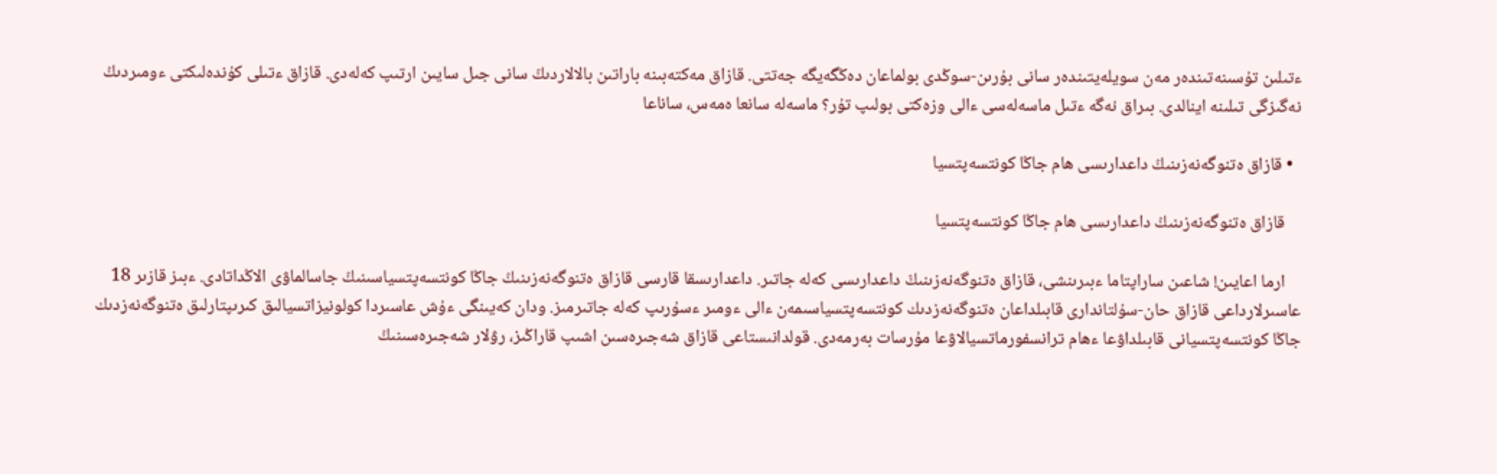ءتىلىن تۇسىنەتىندەر مەن سويلەيتىندەر سانى بۇرىن-سوڭدى بولماعان دەڭگەيگە جەتتى. قازاق مەكتەبىنە باراتىن بالالاردىڭ سانى جىل سايىن ارتىپ كەلەدى. قازاق ءتىلى كۇندەلىكتى ءومىردىڭ نەگىزگى تىلىنە اينالدى. بىراق نەگە ءتىل ماسەلەسى ءالى وزەكتى بولىپ تۇر؟ ماسەلە سانعا ەمەس، ساناعا

  • قازاق ەتنوگەنەزىنىڭ داعدارىسى ھام جاڭا كونتسەپتسيا

    قازاق ەتنوگەنەزىنىڭ داعدارىسى ھام جاڭا كونتسەپتسيا

    ارما اعايىن! شاعىن ساراپتاما ءبىرىنشى، قازاق ەتنوگەنەزىنىڭ داعدارىسى كەلە جاتىر. داعدارىسقا قارسى قازاق ەتنوگەنەزىنىڭ جاڭا كونتسەپتسياسىنىڭ جاسالماۋى الاڭداتادى. ءبىز قازىر 18 عاسىرلارداعى قازاق حان-سۇلتاندارى قابىلداعان ەتنوگەنەزدىك كونتسەپتسياسىمەن ءالى ءومىر ءسۇرىپ كەلە جاتىرمىز. ودان كەيىنگى ءۇش عاسىردا كولونيزاتسيالىق كىرىپتارلىق ەتنوگەنەزدىك جاڭا كونتسەپتسيانى قابىلداۋعا ءھام ترانسفورماتسيالاۋعا مۇرسات بەرمەدى. قولدانىستاعى قازاق شەجىرەسىن اشىپ قاراڭىز، رۋلار شەجىرەسىنىڭ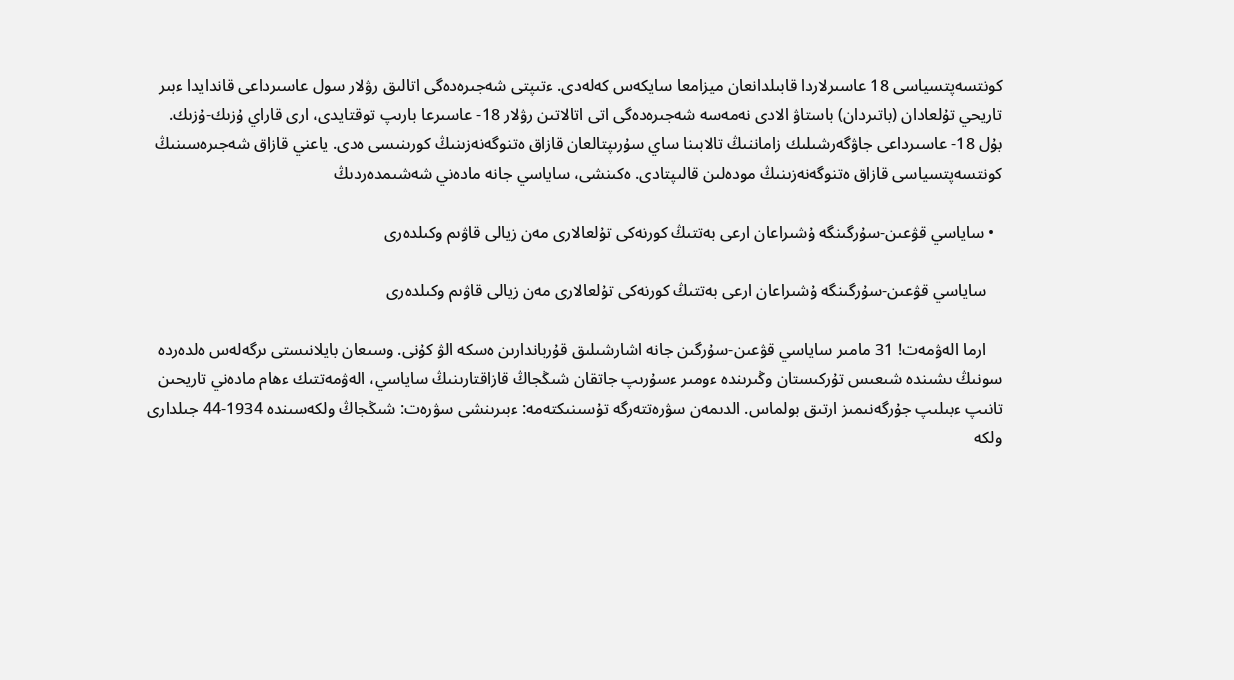كونتسەپتسياسى 18 عاسىرلاردا قابىلدانعان ميزامعا سايكەس كەلەدى. ءتىپتى شەجىرەدەگى اتالىق رۋلار سول عاسىرداعى قاندايدا ءبىر تاريحي تۇلعادان (باتىردان) باستاۋ الادى نەمەسە شەجىرەدەگى اتى اتالاتىن رۋلار 18- عاسىرعا بارىپ توقتايدى، ارى قاراي ۇزىك-ۇزىك. بۇل 18- عاسىرداعى جاۋگەرشىلىك زاماننىڭ تالابىنا ساي سۇرىپتالعان قازاق ەتنوگەنەزىنىڭ كورىنىسى ەدى. ياعني قازاق شەجىرەسىنىڭ كونتسەپتسياسى قازاق ەتنوگەنەزىنىڭ مودەلىن قالىپتادى. ەكىنشى، ساياسي جانە مادەني شەشىمدەردىڭ

  • ساياسي قۋعىن-سۇرگىنگە ۇشىراعان ارعى بەتتىڭ كورنەكى تۇلعالارى مەن زيالى قاۋىم وكىلدەرى

    ساياسي قۋعىن-سۇرگىنگە ۇشىراعان ارعى بەتتىڭ كورنەكى تۇلعالارى مەن زيالى قاۋىم وكىلدەرى

    ارما الەۋمەت! 31 مامىر ساياسي قۋعىن-سۇرگىن جانە اشارشىلىق قۇرباندارىن ەسكە الۋ كۇنى. وسىعان بايلانىستى ىرگەلەس ەلدەردە سونىڭ ىشىندە شىعىس تۇركىستان وڭىرىندە ءومىر ءسۇرىپ جاتقان شىڭجاڭ قازاقتارىنىڭ ساياسي، الەۋمەتتىك ءھام مادەني تاريحىن تانىپ ءبىلىپ جۇرگەنىمىز ارتىق بولماس. الدىمەن سۋرەتتەرگە تۇسىنىكتەمە: ءبىرىنشى سۋرەت: شىڭجاڭ ولكەسىندە 1934-44 جىلدارى ولكە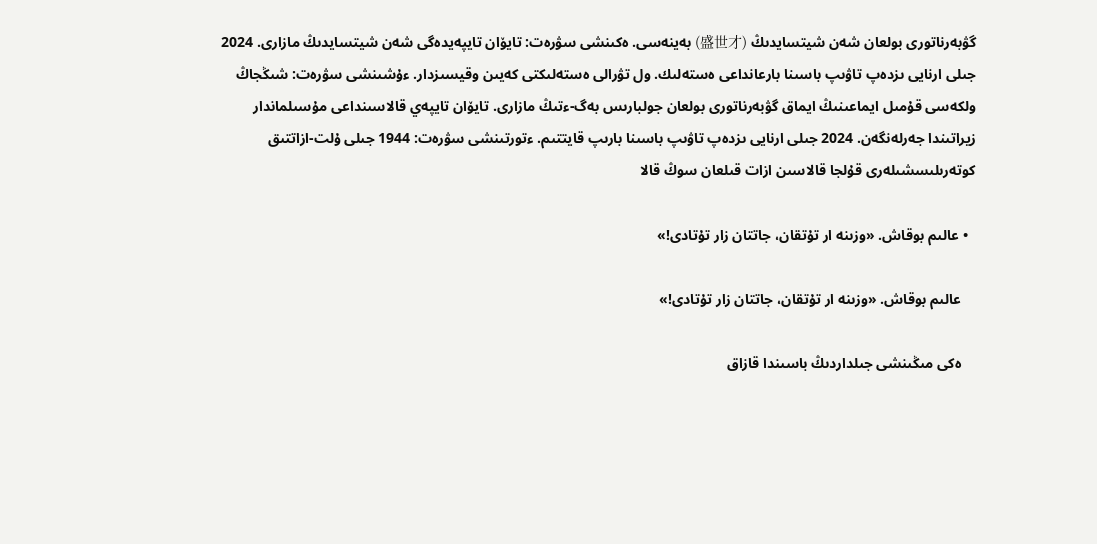گۋبەرناتورى بولعان شەن شيتسايدىڭ (盛世才) بەينەسى. ەكىنشى سۋرەت: تايۆان تايپەيدەگى شەن شيتسايدىڭ مازارى. 2024 جىلى ارنايى ىزدەپ تاۋىپ باسىنا بارعانداعى ەستەلىك. ول تۋرالى ەستەلىكتى كەيىن وقيسىزدار. ءۇشىنشى سۋرەت: شىڭجاڭ ولكەسى قۇمىل ايماعىنىڭ ايماق گۋبەرناتورى بولعان جولبارىس بەگ-ءتىڭ مازارى. تايۆان تايپەي قالاسىنداعى مۇسىلماندار زيراتىندا جەرلەنگەن. 2024 جىلى ارنايى ىزدەپ تاۋىپ باسىنا بارىپ قايتتىم. ءتورتىنشى سۋرەت: 1944 جىلى ۇلت-ازاتتىق كوتەرىلىسشىلەرى قۇلجا قالاسىن ازات قىلعان سوڭ قالا

  • عالىم بوقاش. «وزىنە ار تۇتقان، جاتتان زار تۇتادى!»

    عالىم بوقاش. «وزىنە ار تۇتقان، جاتتان زار تۇتادى!»

    ەكى مىڭىنشى جىلداردىڭ باسىندا قازاق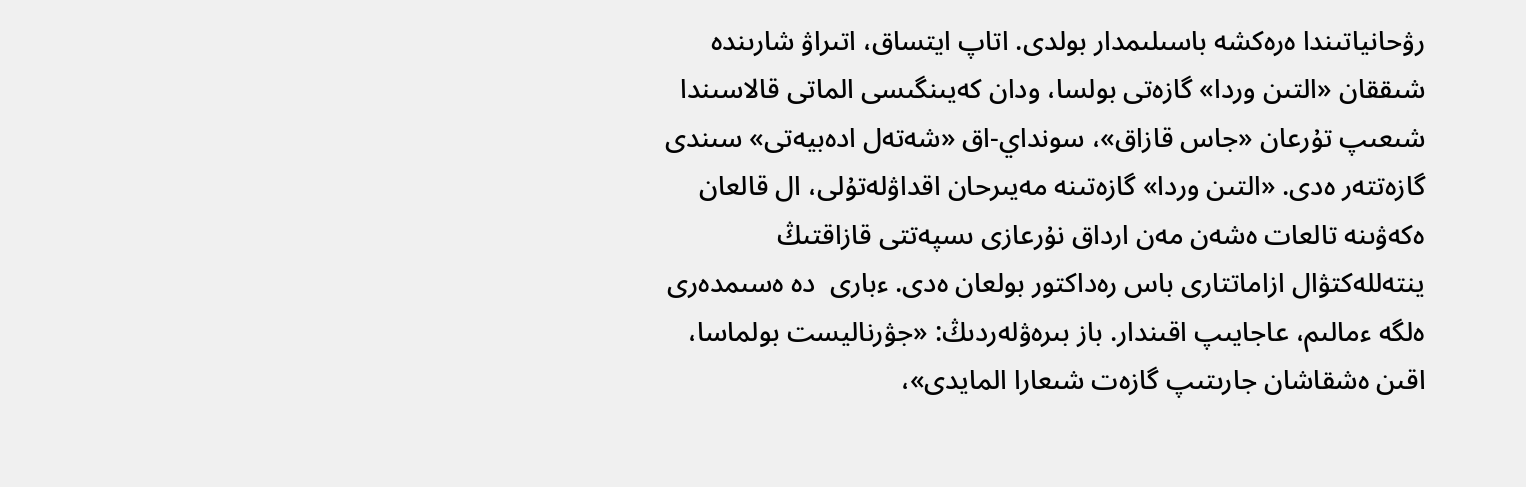رۋحانياتىندا ەرەكشە باسىلىمدار بولدى. اتاپ ايتساق، اتىراۋ شارىندە شىققان «التىن وردا» گازەتى بولسا، ودان كەيىنگىسى الماتى قالاسىندا شىعىپ تۇرعان «جاس قازاق»، سونداي-اق «شەتەل ادەبيەتى» سىندى گازەتتەر ەدى. «التىن وردا» گازەتىنە مەيىرحان اقداۋلەتۇلى، ال قالعان ەكەۋىنە تالعات ەشەن مەن ارداق نۇرعازى ىسپەتتى قازاقتىڭ ينتەللەكتۋال ازاماتتارى باس رەداكتور بولعان ەدى. ءبارى  دە ەسىمدەرى ەلگە ءمالىم، عاجايىپ اقىندار. باز بىرەۋلەردىڭ: «جۋرناليست بولماسا، اقىن ەشقاشان جارىتىپ گازەت شىعارا المايدى»،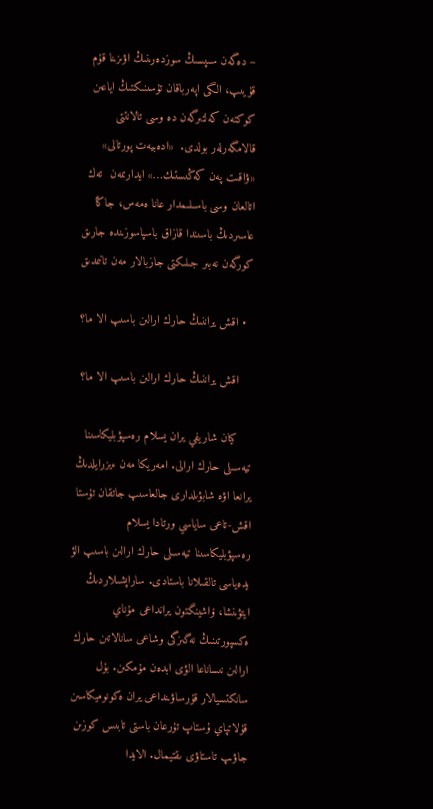– دەگەن سىپسىڭ سوزدەرىنىڭ اۋىزىنا قۇم قۇيىپ، الگى اپەرباقان تۇسىنىكتىڭ اياعىن كوكتەن كەلتىرگەن دە وسى تالانتتى قالامگەرلەر بولدى.  «ادەبيەت پورتالى» «ۋاقىت پەن كەڭىستىك…» ايدارىمەن  تەك اتالعان وسى باسىلىمدار عانا ەمەس، جاڭا عاسىردىڭ باسىندا قازاق باسپاسوزىندە جارىق كورگەن نەبىر جىلىكتى جازبالار مەن تانىمدىق

  • اقش يراننىڭ حارك ارالىن باسىپ الا ما؟

    اقش يراننىڭ حارك ارالىن باسىپ الا ما؟

    كيان شاريفي يران يسلام رەسپۋبليكاسىنا تيەسىلى حارك ارالى. امەريكا مەن ءيزرايلدىڭ يرانعا اۋە شابۋىلدارى جالعاسىپ جاتقان تۇستا اقش-تاعى ساياسي ورتادا يسلام رەسپۋبليكاسىنا تيەسىلى حارك ارالىن باسىپ الۋ يدەياسى تالقىلانا باستادى. ساراپشىلاردىڭ ايتۋىنشا، ۆاشينگتون يرانداعى مۇناي ەكسپورتىنىڭ نەگىزگى وشاعى سانالاتىن حارك ارالىن نىساناعا الۋى ابدەن مۇمكىن. بۇل سانكتسيالار قۇرساۋىنداعى يران ەكونوميكاسىن قۇلاتپاي ۇستاپ تۇرعان باستى تابىس كوزىن جاۋىپ تاستاۋى ىقتيمال. الايدا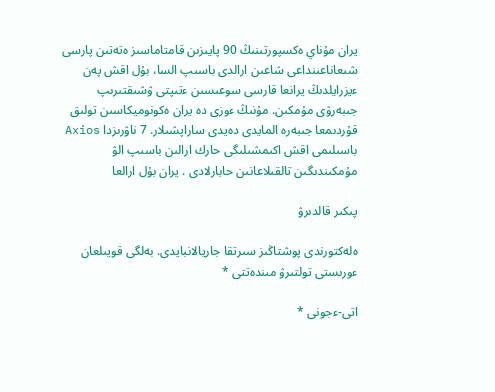يران مۇناي ەكسپورتىنىڭ 90 پايىزىن قامتاماسىز ەتەتىن پارسى شىعاناعىنداعى شاعىن ارالدى باسىپ السا، بۇل اقش پەن ءيزرايلدىڭ يرانعا قارسى سوعىسىن ءتىپتى ۋشىقتىرىپ جىبەرۋى مۇمكىن. مۇنىڭ ءوزى دە يران ەكونوميكاسىن تولىق قۇردىمعا جىبەرە المايدى دەيدى ساراپشىلار. 7 ناۋرىزدا Axios باسىلىمى اقش اكىمشىلىگى حارك ارالىن باسىپ الۋ مۇمكىندىگىن تالقىلاعانىن حابارلادى . يران بۇل ارالعا

پىكىر قالدىرۋ

ەلەكتورندى پوشتاڭىز سىرتقا جاريالانبايدى. بەلگى قويىلعان ءورىستى تولتىرۋ مىندەتتى *

اتى-ءجونى *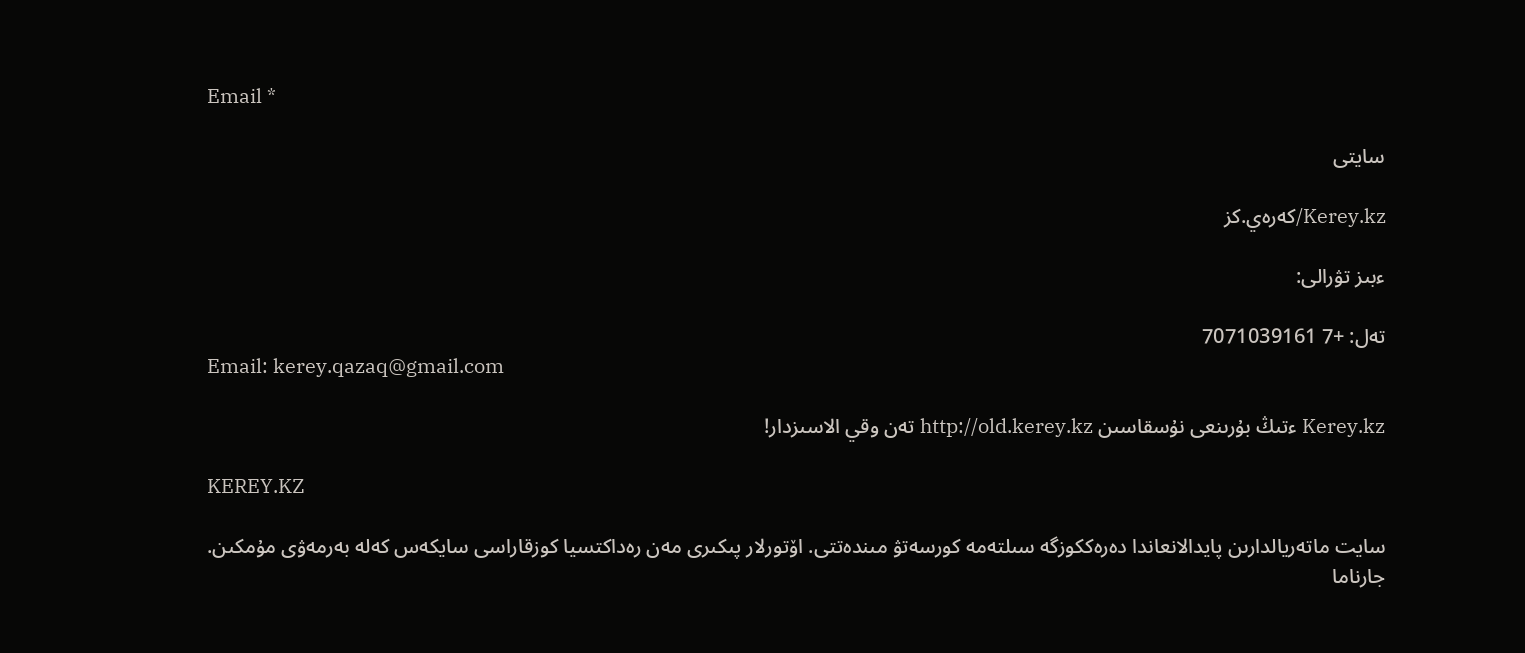Email *

سايتى

Kerey.kz/كەرەي.كز

ءبىز تۋرالى:

تەل: +7 7071039161
Email: kerey.qazaq@gmail.com

Kerey.kz ءتىڭ بۇرىنعى نۇسقاسىن http://old.kerey.kz تەن وقي الاسىزدار!

KEREY.KZ

سايت ماتەريالدارىن پايدالانعاندا دەرەككوزگە سىلتەمە كورسەتۋ مىندەتتى. اۆتورلار پىكىرى مەن رەداكتسيا كوزقاراسى سايكەس كەلە بەرمەۋى مۇمكىن. جارناما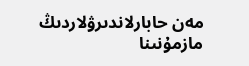مەن حابارلاندىرۋلاردىڭ مازمۇنىنا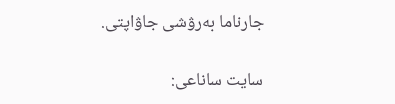جارناما بەرۋشى جاۋاپتى.

سايت ساناعى: